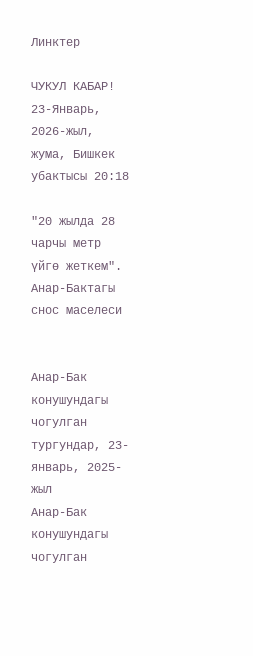Линктер

ЧУКУЛ КАБАР!
23-Январь, 2026-жыл, жума, Бишкек убактысы 20:18

"20 жылда 28 чарчы метр үйгө жеткем". Анар-Бактагы снос маселеси


Анар-Бак конушундагы чогулган тургундар, 23-январь, 2025-жыл
Анар-Бак конушундагы чогулган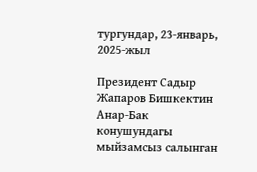тургундар, 23-январь, 2025-жыл

Президент Садыр Жапаров Бишкектин Анар-Бак конушундагы мыйзамсыз салынган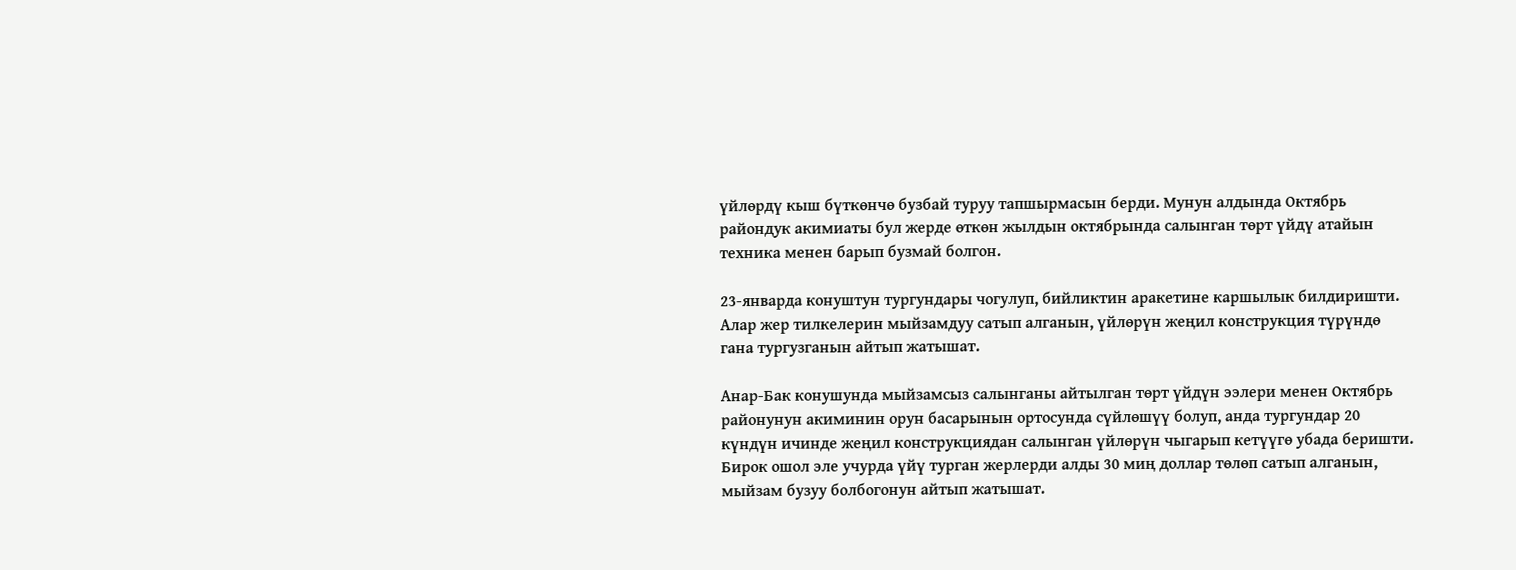үйлөрдү кыш бүткөнчө бузбай туруу тапшырмасын берди. Мунун алдында Октябрь райондук акимиаты бул жерде өткөн жылдын октябрында салынган төрт үйдү атайын техника менен барып бузмай болгон.

23-январда конуштун тургундары чогулуп, бийликтин аракетине каршылык билдиришти. Алар жер тилкелерин мыйзамдуу сатып алганын, үйлөрүн жеңил конструкция түрүндө гана тургузганын айтып жатышат.

Анар-Бак конушунда мыйзамсыз салынганы айтылган төрт үйдүн ээлери менен Октябрь районунун акиминин орун басарынын ортосунда сүйлөшүү болуп, анда тургундар 20 күндүн ичинде жеңил конструкциядан салынган үйлөрүн чыгарып кетүүгө убада беришти. Бирок ошол эле учурда үйү турган жерлерди алды 30 миң доллар төлөп сатып алганын, мыйзам бузуу болбогонун айтып жатышат.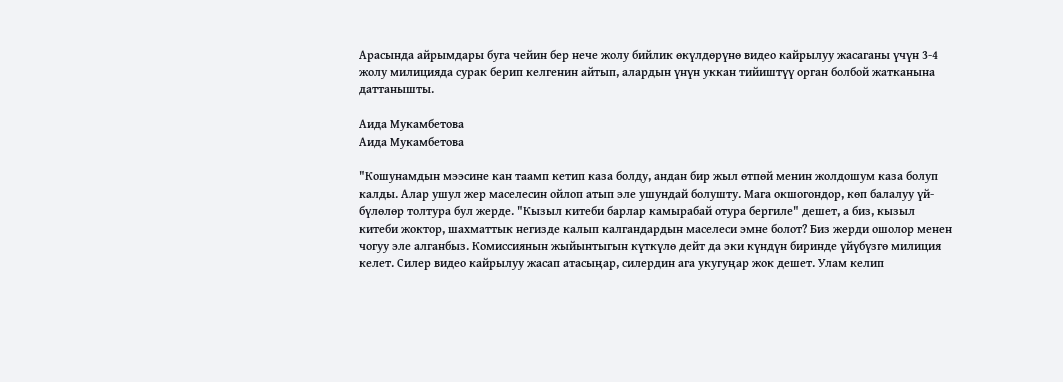Арасында айрымдары буга чейин бер нече жолу бийлик өкүлдөрүнө видео кайрылуу жасаганы үчүн 3-4 жолу милицияда сурак берип келгенин айтып, алардын үнүн уккан тийиштүү орган болбой жатканына даттанышты.

Аида Мукамбетова
Аида Мукамбетова

"Кошунамдын мээсине кан таамп кетип каза болду, андан бир жыл өтпөй менин жолдошум каза болуп калды. Алар ушул жер маселесин ойлоп атып эле ушундай болушту. Мага окшогондор, көп балалуу үй-бүлөлөр толтура бул жерде. "Кызыл китеби барлар камырабай отура бергиле" дешет, а биз, кызыл китеби жоктор, шахматтык негизде калып калгандардын маселеси эмне болот? Биз жерди ошолор менен чогуу эле алганбыз. Комиссиянын жыйынтыгын күткүлө дейт да эки күндүн биринде үйүбүзгө милиция келет. Силер видео кайрылуу жасап атасыңар, силердин ага укугуңар жок дешет. Улам келип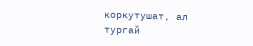коркутушат, ал тургай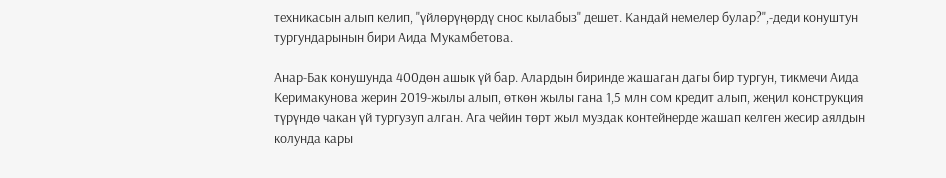техникасын алып келип, "үйлөрүңөрдү снос кылабыз" дешет. Кандай немелер булар?",-деди конуштун тургундарынын бири Аида Мукамбетова.

Анар-Бак конушунда 400дөн ашык үй бар. Алардын биринде жашаган дагы бир тургун, тикмечи Аида Керимакунова жерин 2019-жылы алып, өткөн жылы гана 1,5 млн сом кредит алып, жеңил конструкция түрүндө чакан үй тургузуп алган. Ага чейин төрт жыл муздак контейнерде жашап келген жесир аялдын колунда кары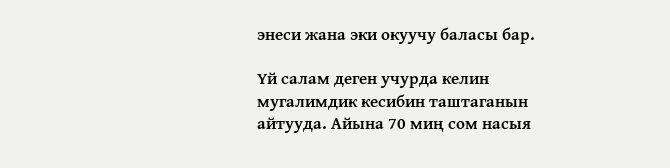энеси жана эки окуучу баласы бар.

Үй салам деген учурда келин мугалимдик кесибин таштаганын айтууда. Айына 70 миң сом насыя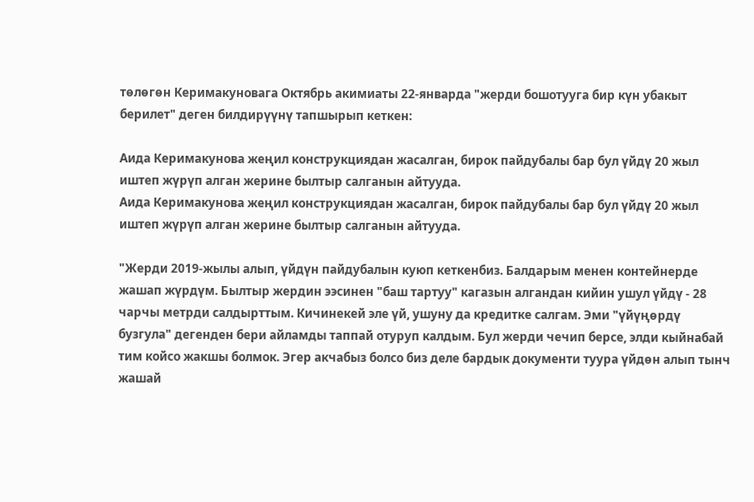төлөгөн Керимакуновага Октябрь акимиаты 22-январда "жерди бошотууга бир күн убакыт берилет" деген билдирүүнү тапшырып кеткен:

Аида Керимакунова жеңил конструкциядан жасалган, бирок пайдубалы бар бул үйдү 20 жыл иштеп жүрүп алган жерине былтыр салганын айтууда.
Аида Керимакунова жеңил конструкциядан жасалган, бирок пайдубалы бар бул үйдү 20 жыл иштеп жүрүп алган жерине былтыр салганын айтууда.

"Жерди 2019-жылы алып, үйдүн пайдубалын куюп кеткенбиз. Балдарым менен контейнерде жашап жүрдүм. Былтыр жердин ээсинен "баш тартуу" кагазын алгандан кийин ушул үйдү - 28 чарчы метрди салдырттым. Кичинекей эле үй, ушуну да кредитке салгам. Эми "үйүңөрдү бузгула" дегенден бери айламды таппай отуруп калдым. Бул жерди чечип берсе, элди кыйнабай тим койсо жакшы болмок. Эгер акчабыз болсо биз деле бардык документи туура үйдөн алып тынч жашай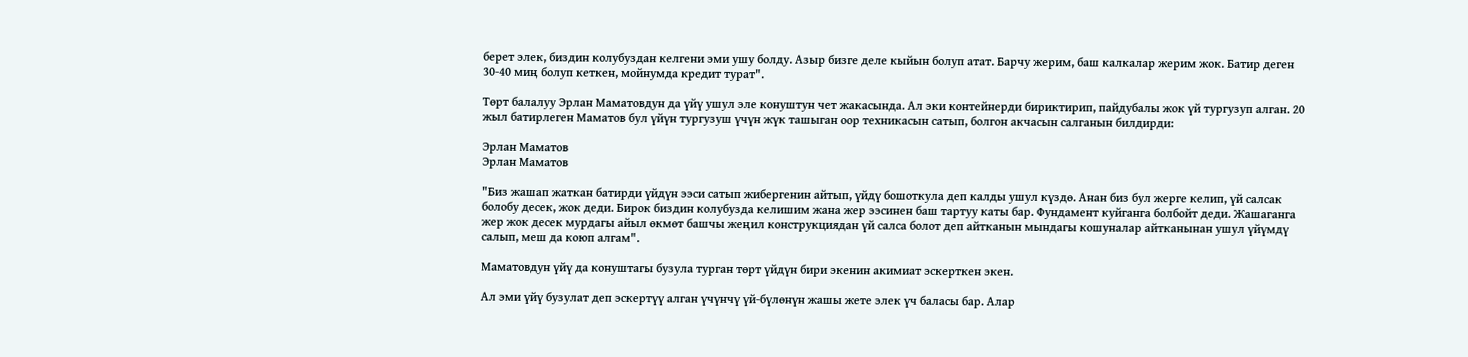берет элек, биздин колубуздан келгени эми ушу болду. Азыр бизге деле кыйын болуп атат. Барчу жерим, баш калкалар жерим жок. Батир деген 30-40 миң болуп кеткен, мойнумда кредит турат".

Төрт балалуу Эрлан Маматовдун да үйү ушул эле конуштун чет жакасында. Ал эки контейнерди бириктирип, пайдубалы жок үй тургузуп алган. 20 жыл батирлеген Маматов бул үйүн тургузуш үчүн жүк ташыган оор техникасын сатып, болгон акчасын салганын билдирди:

Эрлан Маматов
Эрлан Маматов

"Биз жашап жаткан батирди үйдүн ээси сатып жибергенин айтып, үйдү бошоткула деп калды ушул күздө. Анан биз бул жерге келип, үй салсак болобу десек, жок деди. Бирок биздин колубузда келишим жана жер ээсинен баш тартуу каты бар. Фундамент куйганга болбойт деди. Жашаганга жер жок десек мурдагы айыл өкмөт башчы жеңил конструкциядан үй салса болот деп айтканын мындагы кошуналар айтканынан ушул үйүмдү салып, меш да коюп алгам".

Маматовдун үйү да конуштагы бузула турган төрт үйдүн бири экенин акимиат эскерткен экен.

Ал эми үйү бузулат деп эскертүү алган үчүнчү үй-бүлөнүн жашы жете элек үч баласы бар. Алар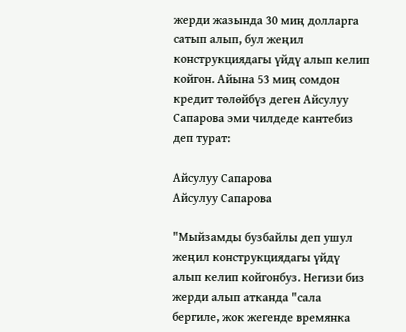жерди жазында 30 миң долларга сатып алып, бул жеңил конструкциядагы үйдү алып келип койгон. Айына 53 миң сомдон кредит төлөйбүз деген Айсулуу Сапарова эми чилдеде кантебиз деп турат:

Айсулуу Сапарова
Айсулуу Сапарова

"Мыйзамды бузбайлы деп ушул жеңил конструкциядагы үйдү алып келип койгонбуз. Негизи биз жерди алып атканда "сала бергиле, жок жегенде времянка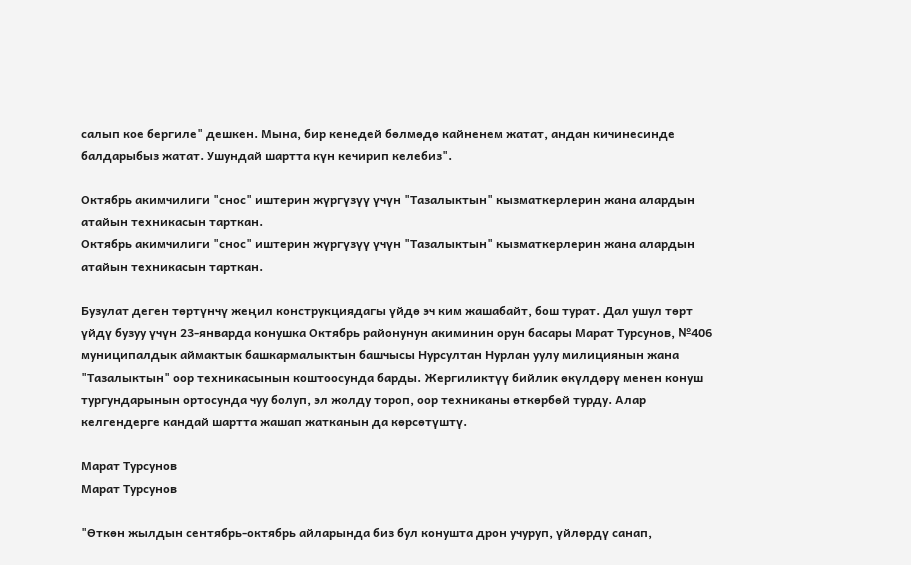салып кое бергиле" дешкен. Мына, бир кенедей бөлмөдө кайненем жатат, андан кичинесинде балдарыбыз жатат. Ушундай шартта күн кечирип келебиз".

Октябрь акимчилиги "снос" иштерин жүргүзүү үчүн "Тазалыктын" кызматкерлерин жана алардын атайын техникасын тарткан.
Октябрь акимчилиги "снос" иштерин жүргүзүү үчүн "Тазалыктын" кызматкерлерин жана алардын атайын техникасын тарткан.

Бузулат деген төртүнчү жеңил конструкциядагы үйдө эч ким жашабайт, бош турат. Дал ушул төрт үйдү бузуу үчүн 23-январда конушка Октябрь районунун акиминин орун басары Марат Турсунов, №406 муниципалдык аймактык башкармалыктын башчысы Нурсултан Нурлан уулу милициянын жана "Тазалыктын" оор техникасынын коштоосунда барды. Жергиликтүү бийлик өкүлдөрү менен конуш тургундарынын ортосунда чуу болуп, эл жолду тороп, оор техниканы өткөрбөй турду. Алар келгендерге кандай шартта жашап жатканын да көрсөтүштү.

Марат Турсунов
Марат Турсунов

"Өткөн жылдын сентябрь-октябрь айларында биз бул конушта дрон учуруп, үйлөрдү санап,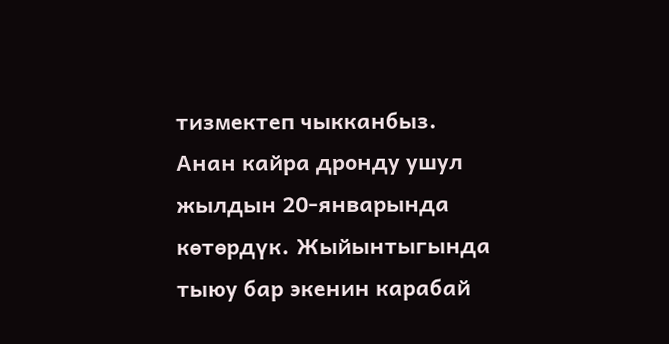тизмектеп чыкканбыз. Анан кайра дронду ушул жылдын 20-январында көтөрдүк. Жыйынтыгында тыюу бар экенин карабай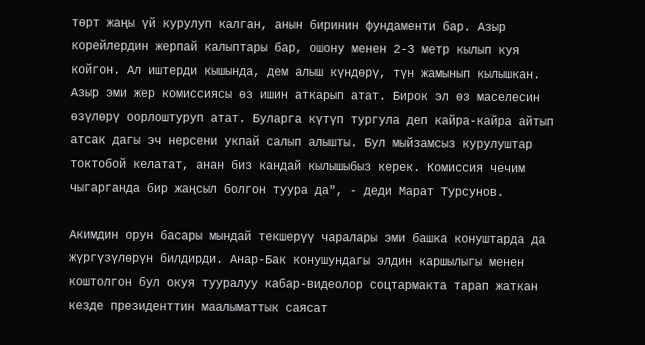төрт жаңы үй курулуп калган, анын биринин фундаменти бар. Азыр корейлердин жерпай калыптары бар, ошону менен 2-3 метр кылып куя койгон. Ал иштерди кышында, дем алыш күндөрү, түн жамынып кылышкан. Азыр эми жер комиссиясы өз ишин аткарып атат. Бирок эл өз маселесин өзүлөрү оорлоштуруп атат. Буларга күтүп тургула деп кайра-кайра айтып атсак дагы эч нерсени укпай салып алышты. Бул мыйзамсыз курулуштар токтобой келатат, анан биз кандай кылышыбыз керек. Комиссия чечим чыгарганда бир жаңсыл болгон туура да", - деди Марат Турсунов.

Акимдин орун басары мындай текшерүү чаралары эми башка конуштарда да жүргүзүлөрүн билдирди. Анар-Бак конушундагы элдин каршылыгы менен коштолгон бул окуя тууралуу кабар-видеолор соцтармакта тарап жаткан кезде президенттин маалыматтык саясат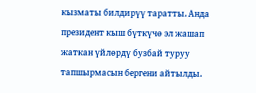кызматы билдирүү таратты. Анда президент кыш бүткүчө эл жашап жаткан үйлөрдү бузбай туруу тапшырмасын бергени айтылды.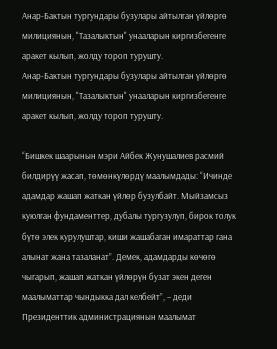Анар-Бактын тургундары бузулары айтылган үйлөргө милициянын, "Тазалыктын" унааларын киргизбегенге аракет кылып, жолду тороп турушту.
Анар-Бактын тургундары бузулары айтылган үйлөргө милициянын, "Тазалыктын" унааларын киргизбегенге аракет кылып, жолду тороп турушту.

“Бишкек шаарынын мэри Айбек Жунушалиев расмий билдирүү жасап, төмөнкүлөрдү маалымдады: “Ичинде адамдар жашап жаткан үйлөр бузулбайт. Мыйзамсыз куюлган фундаменттер, дубалы тургузулуп, бирок толук бүтө элек курулуштар, киши жашабаган имараттар гана алынат жана тазаланат”. Демек, адамдарды көчөгө чыгарып, жашап жаткан үйлөрүн бузат экен деген маалыматтар чындыкка дал келбейт”, – деди Президенттик администрациянын маалымат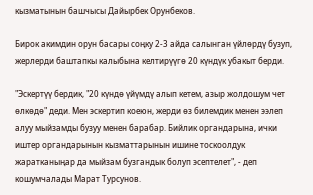кызматынын башчысы Дайырбек Орунбеков.

Бирок акимдин орун басары соңку 2-3 айда салынган үйлөрдү бузуп, жерлерди баштапкы калыбына келтирүүгө 20 күндүк убакыт берди.

"Эскертүү бердик, "20 күндө үйүмдү алып кетем, азыр жолдошум чет өлкөдө" деди. Мен эскертип коеюн, жерди өз билемдик менен ээлеп алуу мыйзамды бузуу менен барабар. Бийлик органдарына, ички иштер органдарынын кызматтарынын ишине тоскоолдук жаратканыңар да мыйзам бузгандык болуп эсептелет", - деп кошумчалады Марат Турсунов.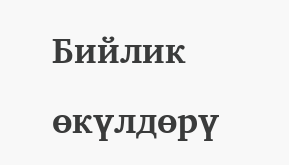Бийлик өкүлдөрү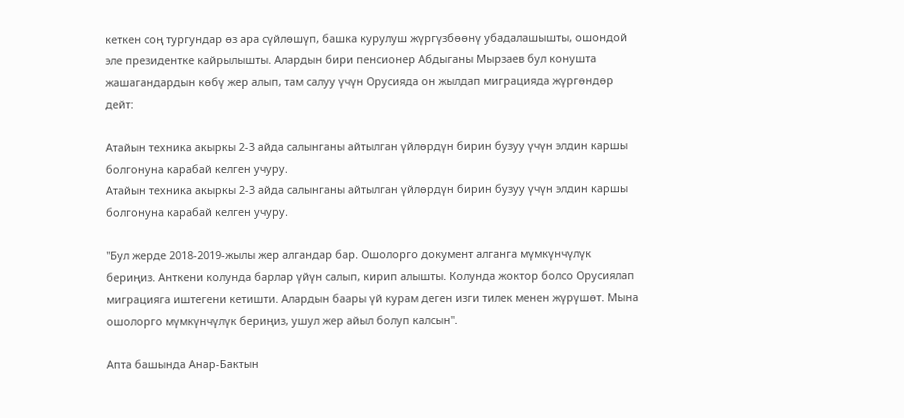кеткен соң тургундар өз ара сүйлөшүп, башка курулуш жүргүзбөөнү убадалашышты, ошондой эле президентке кайрылышты. Алардын бири пенсионер Абдыганы Мырзаев бул конушта жашагандардын көбү жер алып, там салуу үчүн Орусияда он жылдап миграцияда жүргөндөр дейт:

Атайын техника акыркы 2-3 айда салынганы айтылган үйлөрдүн бирин бузуу үчүн элдин каршы болгонуна карабай келген учуру.
Атайын техника акыркы 2-3 айда салынганы айтылган үйлөрдүн бирин бузуу үчүн элдин каршы болгонуна карабай келген учуру.

"Бул жерде 2018-2019-жылы жер алгандар бар. Ошолорго документ алганга мүмкүнчүлүк бериңиз. Анткени колунда барлар үйүн салып, кирип алышты. Колунда жоктор болсо Орусиялап миграцияга иштегени кетишти. Алардын баары үй курам деген изги тилек менен жүрүшөт. Мына ошолорго мүмкүнчүлүк бериңиз, ушул жер айыл болуп калсын".

Апта башында Анар-Бактын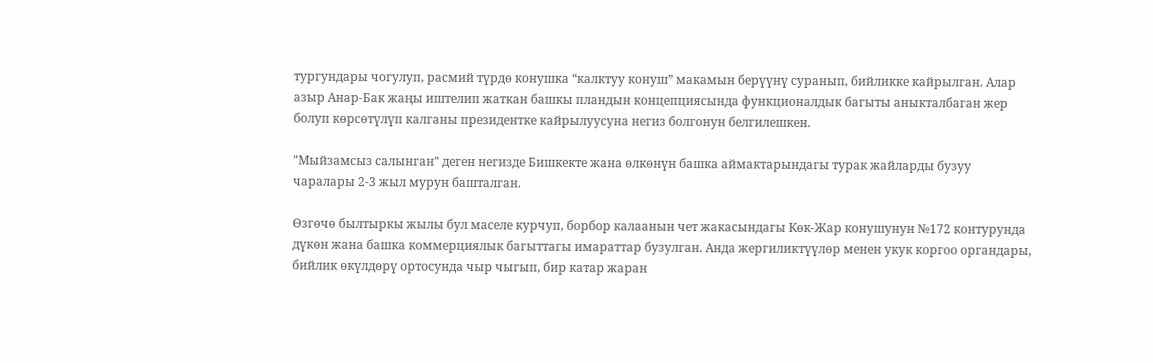тургундары чогулуп, расмий түрдө конушка “калктуу конуш” макамын берүүнү суранып, бийликке кайрылган. Алар азыр Анар-Бак жаңы иштелип жаткан башкы пландын концепциясында функционалдык багыты аныкталбаган жер болуп көрсөтүлүп калганы президентке кайрылуусуна негиз болгонун белгилешкен.

"Мыйзамсыз салынган" деген негизде Бишкекте жана өлкөнүн башка аймактарындагы турак жайларды бузуу чаралары 2-3 жыл мурун башталган.

Өзгөчө былтыркы жылы бул маселе курчуп, борбор калаанын чет жакасындагы Көк-Жар конушунун №172 контурунда дүкөн жана башка коммерциялык багыттагы имараттар бузулган. Анда жергиликтүүлөр менен укук коргоо органдары, бийлик өкүлдөрү ортосунда чыр чыгып, бир катар жаран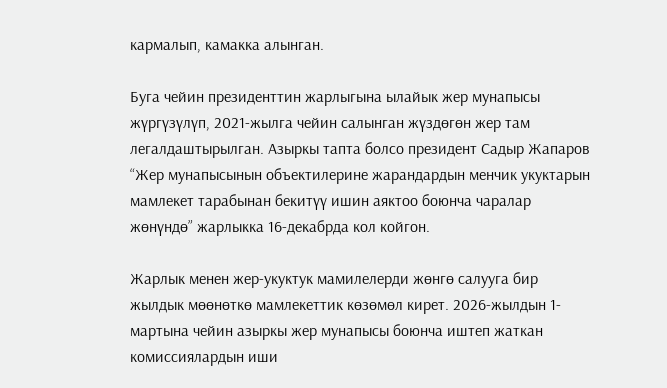кармалып, камакка алынган.

Буга чейин президенттин жарлыгына ылайык жер мунапысы жүргүзүлүп, 2021-жылга чейин салынган жүздөгөн жер там легалдаштырылган. Азыркы тапта болсо президент Садыр Жапаров “Жер мунапысынын объектилерине жарандардын менчик укуктарын мамлекет тарабынан бекитүү ишин аяктоо боюнча чаралар жөнүндө” жарлыкка 16-декабрда кол койгон.

Жарлык менен жер-укуктук мамилелерди жөнгө салууга бир жылдык мөөнөткө мамлекеттик көзөмөл кирет. 2026-жылдын 1-мартына чейин азыркы жер мунапысы боюнча иштеп жаткан комиссиялардын иши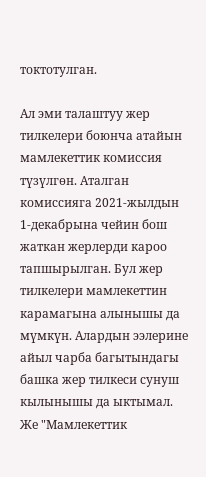токтотулган.

Ал эми талаштуу жер тилкелери боюнча атайын мамлекеттик комиссия түзүлгөн. Аталган комиссияга 2021-жылдын 1-декабрына чейин бош жаткан жерлерди кароо тапшырылган. Бул жер тилкелери мамлекеттин карамагына алынышы да мүмкүн. Алардын ээлерине айыл чарба багытындагы башка жер тилкеси сунуш кылынышы да ыктымал. Же "Мамлекеттик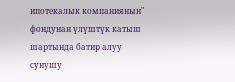ипотекалык компаниянын" фондунан үлүштүк катыш шартында батир алуу сунушу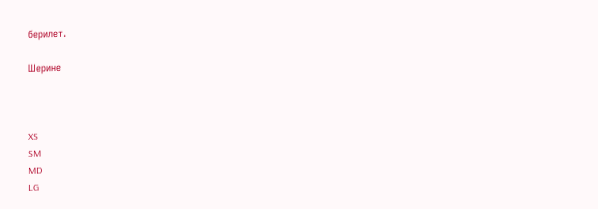берилет.

Шерине



XS
SM
MD
LG